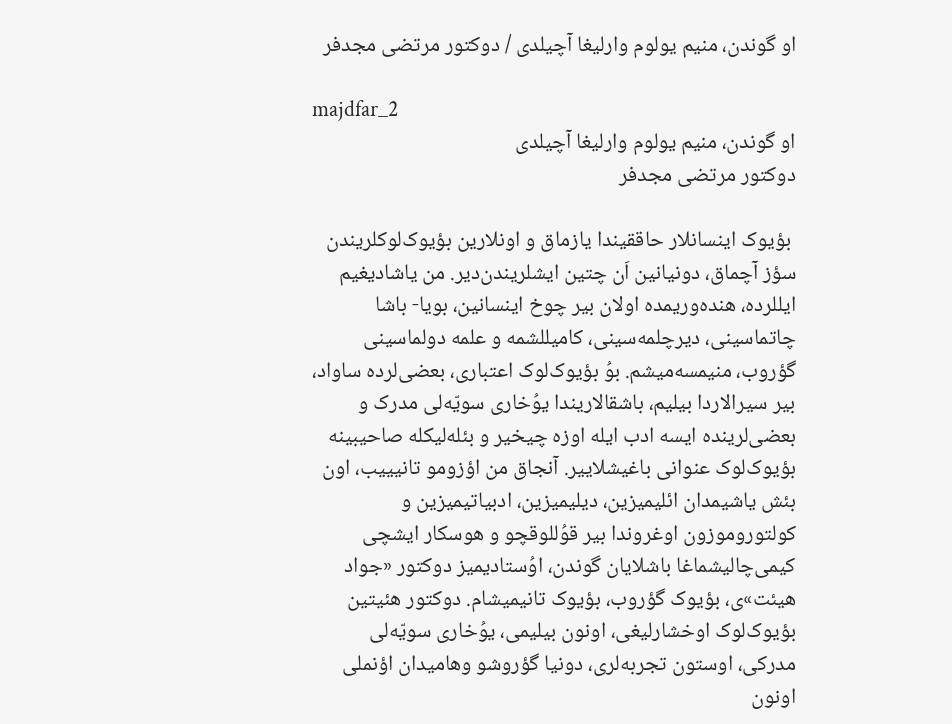او گوندن، منیم یولوم وارلیغا آچیلدی / دوکتور مرتضی مجدفر

majdfar_2
او گوندن، منیم یولوم وارلیغا آچیلدی
دوکتور مرتضی مجدفر

 بؤیوک اینسانلار حاققیندا یازماق و اونلارین بؤیوک‌لوکلریندن سؤز آچماق، دونیانین اَن چتین ایشلریندن‌دیر. من یاشادیغیم ایللرده، هنده‌وریمده اولان بیر چوخ اینسانین، بویا- باشا چاتماسینی، دیرچلمه‌سینی، کامیللشمه و علمه دولماسینی گؤروب، منیمسه‌میشم. بوُ بؤیوک‌لوک اعتباری، بعضی‌لرده ساواد، بیر سیرالاردا بیلیم، باشقالاریندا یوُخاری سویّه‌لی مدرک و بعضی‌لرینده ایسه ادب ایله اوزه چیخیر و بئله‌لیکله صاحیبینه بؤیوک‌لوک عنوانی باغیشلاییر. آنجاق من اؤزومو تانیییب، اون بئش یاشیمدان ائلیمیزین، دیلیمیزین، ادبیاتیمیزین و کولتوروموزون اوغروندا بیر قوُللوقچو و هوسکار ایشچی کیمی‌چالیشماغا باشلایان گوندن، اوُستادیمیز دوکتور «جواد هیئت»ی، بؤیوک گؤروب، بؤیوک تانیمیشام. دوکتور هئیتین بؤیوک‌لوک اوخشارلیغی، اونون بیلیمی، یوُخاری سویّه‌لی مدرکی، اوستون تجربه‌لری، دونیا گؤروشو و‌هامیدان اؤنملی اونون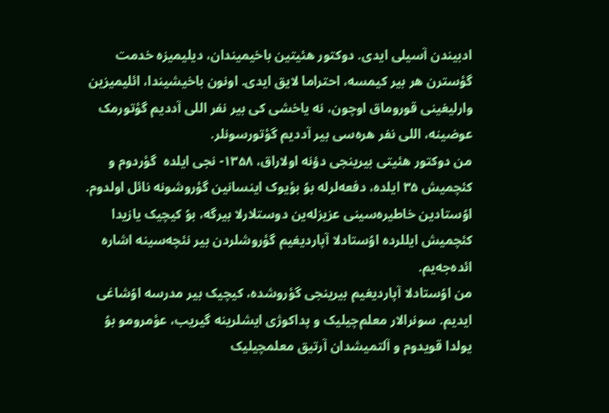ادبیندن آسیلی ایدی. دوکتور هئیتین باخیمیندان، دیلیمیزه خدمت گؤسترن هر بیر کیمسه، احتراما لایق ایدی. اونون باخیشیندا، ائلیمیزین وارلیغینی قوروماق اوچون، نه یاخشی کی بیر نفر اللی آددیم گؤتورمک عوضینه، اللی نفر هره‌سی بیر آددیم گؤتورسونلر.
من دوکتور هئیتی بیرینجی دؤنه اولاراق، ۱۳۵۸- نجی ایلده  گؤردوم و کئچمیش ۳۵ ایلده، دفعه‌لرله بوُ بؤیوک اینسانین گؤروشونه نائل اولدوم. اوُستادین خاطیره‌سینی عزیز‌له‌ین دوستلارلا بیرگه، بوُ کیچیک یازیدا کئچمیش ایللرده اوُستادلا آپاردیغیم گؤروشلردن بیر نئچه‌سینه اشاره ائده‌جه‌یم.
من اوُستادلا آپاردیغیم بیرینجی گؤروشده، کیچیک بیر مدرسه اوُشاغی ایدیم. سونرالار معلم‌چیلیک و پداکوژی ایشلرینه گیریب، عؤمرومو بوُ یولدا قویدوم و آلتمیشدان آرتیق معلمچیلیک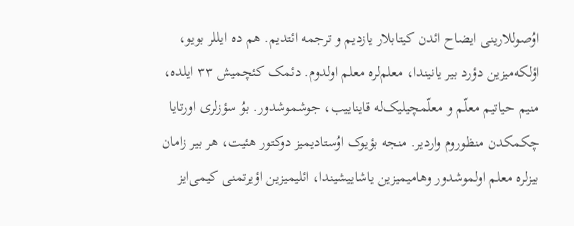اوُصوللارینی ایضاح ائدن کیتابلار یازدیم و ترجمه ائتدیم. هم ده ایللر بویو، اؤلکه‌میزین دؤرد بیر یانیندا، معلم‌لره معلم اولدوم. دئمک کئچمیش ۳۳ ایلده، منیم حیاتیم معلّم و معلّمچیلیک‌له قایناییب، جوشموشدور. بوُ سؤزلری اورتایا چکمکدن منظوروم واردیر. منجه بؤیوک اوُستادیمیز دوکتور هئیت، هر بیر زامان بیزلره معلم اولموشدور و‌هامیمیزین یاشاییشیندا، ائلیمیزین اؤیرتمنی کیمی‌ایز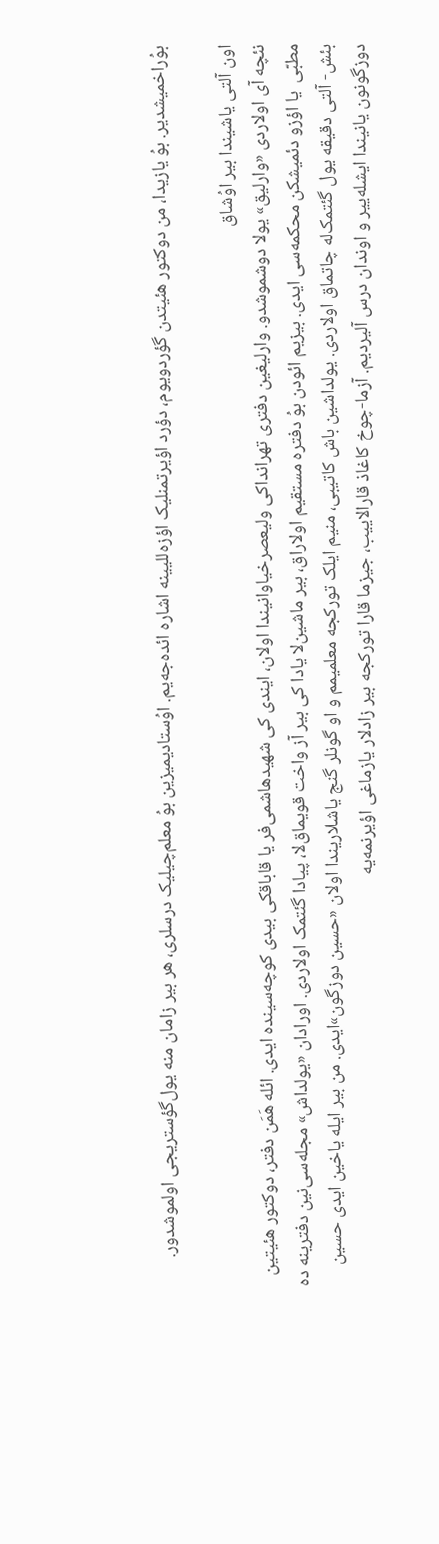بوُراخمیشدیر. بوُ یازیدا، من دوکتور هئیتدن گؤردویوم، دؤرد اؤیرتمنلیک اؤزه‌للیینه اشاره ائده‌جه‌یم. اوُستادیمیزین بوُ معلم‌چیلیک درسلری، هر بیر زامان منه یول‌گؤستریجی اولموشدور.

اون آلتی یاشیندا بیر اوُشاق
نئچه آی اولاردی «وارلیق» یولا دوشموشدو. وارلیغین دفتری تهرانداکی ولیعصرخیاوانیندا اولان‌، ایندی کی شهید‌هاشمی‌فر یا قاباقکی بیدی کوچه‌سینده ایدی. ائله هَمَن دفتر، دوکتور هئیتین مطبّی  یا اؤزو دئمیشکن محکمه‌سی ایدی. بیزیم ائودن بوُ دفتره مستقیم اولاراق، بیر ماشین‌لا یادا کی بیر آز واخت قویماق‌لا، پیادا گئتمک اولاردی. اورادان «یولداش» مجله‌سی‌نین دفترینه ده بئش- آلتی دقیقه یول گئتمک‌له چاتماق اولاردی. یولداشین باش کاتیبی، منیم ایلک تورکجه معلمیمم و او گونلر گنج یاشلاریندا اولان «حسین دوزگون»ایدی. من بیر ایله یاخین ایدی حسین دوزگونون یانیندا ایشله‌ییر و اوندان درس آلیردیم. آزما-چوخ کاغاذ قارالاییب، جیزما قارا تورکجه بیر زادلار یازماغی اؤیرنمه‌یه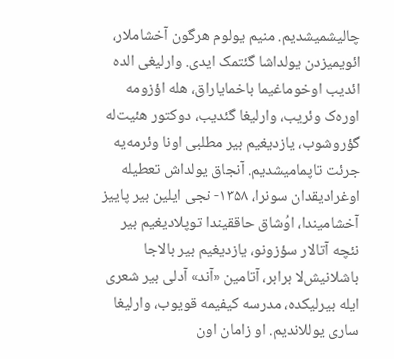چالیشمیشدیم. منیم یولوم هرگون آخشاملار، ائویمیزدن یولداشا گئتمک ایدی. وارلیغی الده ائدیب اوخوماغیما باخمایاراق، هله اؤزومه اور‌ه‌ک وئریب، وارلیغا گئدیب، دوکتور هئیت‌له گؤروشوب، یازدیغیم بیر مطلبی اونا وئرمه‌یه جرئت تاپمامیشدیم. آنجاق یولداش تعطیله اوغرادیقدان سونرا، ۱۳۵۸- نجی ایلین بیر پاییز آخشامیندا، اوُشاق حاققیندا توپلادیغیم بیر نئچه آتالار سؤزونو، یازدیغیم بیر بالاجا باشلانیش‌لا برابر، آتامین «آند» آدلی بیر شعری ایله بیرلیکده، مدرسه کیفیمه قویوب، وارلیغا ساری یوللاندیم. او زامان اون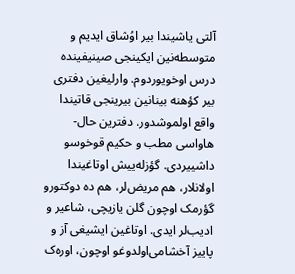آلتی یاشیندا بیر اوُشاق ایدیم و متوسطه‌نین ایکینجی صینیفینده درس اوخویوردوم. وارلیغین دفتری بیر کؤهنه بینانین بیرینجی قاتیندا واقع اولموشدور. دفترین حال-هاواسی مطب و حکیم قوخوسو داشییردی. گؤزله‌ییش اوتاغیندا اولانلار‌، هم مریض‌لر، هم ده دوکتورو گؤرمک اوچون گلن یازیچی، شاعیر و ادیب‌لر ایدی. اوتاغین ایشیغی آز و پاییز آخشامی‌اولدوغو اوچون، اور‌ه‌ک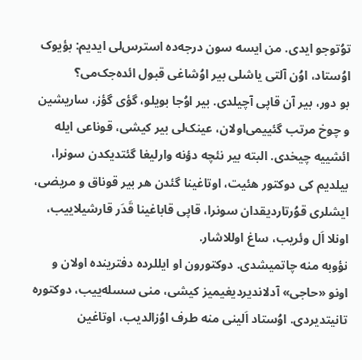توُتوجو ایدی. من ایسه سون درجه‌ده استرس‌لی ایدیم: بؤیوک اوُستاد، اوُن آلتی یاشلی بیر اوُشاغی قبول ائده‌جک‌می؟
بو دور، بیر آن قاپی آچیلدی. بیر اوُجا بویلو، گؤی گؤز، ساریشین و چوخ مرتب گئییمی‌اولان، عینک‌لی بیر کیشی، قوناعی ایله ائشییه چیخدی. البته بیر نئچه دؤنه وارلیغا گئتدیکدن سونرا، بیلدیم کی دوکتور هئیت، اوتاغینا گئدن هر بیر قوناق و مریضی، ایشلری قوُرتاردیقدان سونرا، قاپی قاباغینا قَدَر قارشیلاییب، اونلا اَل وئریب، ساغ اوللاشار.
نؤوبه منه چاتمیشدی. دوکتورون او ایللرده دفترینده اولان و اونو «حاجی» آدلاندیر‌دیغیمیز کیشی، منی سسله‌ییب، دوکتوره تانیتدیردی. اوُستاد اَلینی منه طرف اوُزالدیب، اوتاغین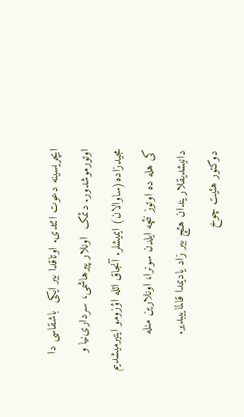ایچریسینه دعوت ائتدی. اوتاقدا بیر ایکی  باشقاسی دا اوتورموشدور. دئمک  اونلار پیرهاشمی، سرداری‌نیا و مجیدزاده(ساوالان) ایمیشلر. آنجاق ائله اؤزومو ایتیرمیشدیم کی هله ده اوتوز نئچه ایلدن سونرا، اونلارین منله دانیشدیقلاریندان هئچ بیر زاد یادیمدا قالماییبدیر.
دوکتور هئیت چوخ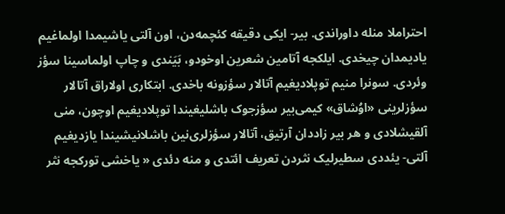احتراملا منله داوراندی. بیر- ایکی دقیقه کئچمه‌دن، اون آلتی یاشیمدا اولماغیم یادیمدان چیخدی. ایلکجه آتامین شعرین اوخودو، بَیَندی و چاپ اولماسینا سؤز وئردی. سونرا منیم توپلادیغیم آتالار سؤزونه باخدی. ابتکاری اولاراق آتالار سؤزلرینی «اوُشاق» کیمی‌بیر سؤزجوک باشلیغیندا توپلادیغیم اوچون، منی آلقیشلادی و هر بیر زاددان آرتیق، آتالار سؤزلری‌نین باشلانیشیندا یازدیغیم آلتی- یئددی سطیرلیک نثردن تعریف ائتدی و منه دئدی « یاخشی تورکجه نثر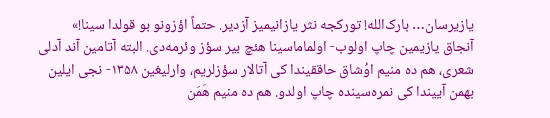یازیرسان… بارک‌الله! تورکجه نثر یازانیمیز آزدیر. حتماً اؤزونو بو قولدا سینا!» آنجاق یازیمین چاپ اولوب- اولماماسینا هئچ بیر سؤز وئرمه‌دی. البته آتامین آند آدلی شعری، هم ده منیم اوُشاق حاققیندا کی آتالار سؤزلریم، وارلیغین ۱۳۵۸- نجی ایلین بهمن آییندا کی نمره‌سینده چاپ اولدو. هم ده منیم هَمَن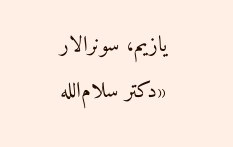یازیم، سونرا‌لار «دکتر سلام‌الله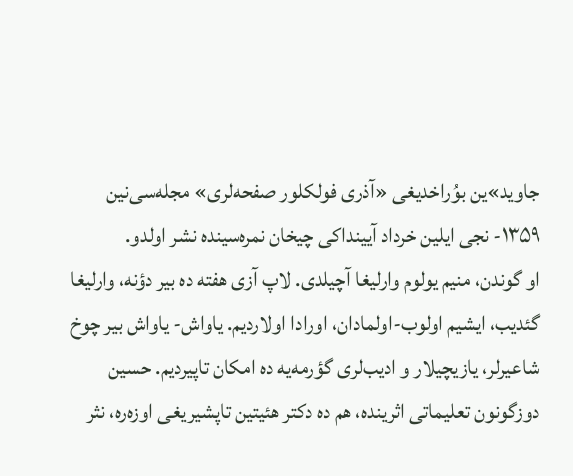جاوید»ین بوُراخدیغی «آذری فولکلور صفحه‌لری» مجله‌سی‌نین ۱۳۵۹- نجی ایلین خرداد آیینداکی چیخان نمره‌سینده نشر اولدو.
او گوندن، منیم یولوم وارلیغا آچیلدی. لاپ آزی هفته ده بیر دؤنه، وارلیغا گئدیب، ایشیم اولوب-اولمادان، اورادا اولاردیم. یاواش- یاواش بیر چوخ شاعیرلر، یازیچیلار و ادیب‌لری گؤرمه‌یه ده امکان تاپیردیم. حسین دوزگونون تعلیماتی اثرینده، هم ده دکتر هئیتین تاپشیریغی اوزه‌ره، نثر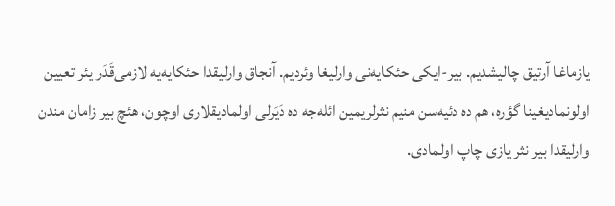یازماغا آرتیق چالیشدیم. بیر-ایکی حئکایه‌نی وارلیغا وئردیم. آنجاق وارلیقدا حئکایه‌یه لازمی‌قَدَر یئر تعیین اولونمادیغینا گؤره، هم ده دئیه‌سن منیم نثرلریمین ائله‌جه ده دَیَرلی اولمادیقلاری اوچون، هئچ بیر زامان مندن وارلیقدا بیر نثر یازی چاپ اولمادی.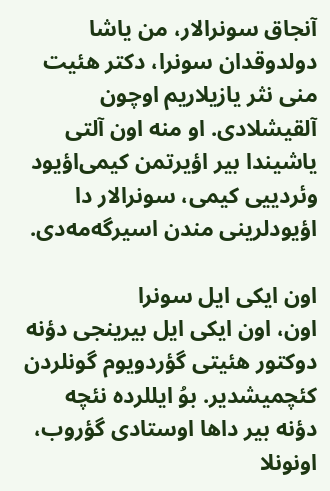آنجاق سونرالار، من یاشا دولدوقدان سونرا، دکتر هئیت منی نثر یازیلاریم اوچون آلقیشلادی. او منه اون آلتی یاشیندا بیر اؤ‌یرتمن کیمی‌اؤیود وئردییی کیمی، سونرالار دا اؤیودلرینی مندن اسیرگه‌مه‌دی.

اون ایکی ایل سونرا
اون، اون ایکی ایل بیرینجی دؤنه دوکتور هئیتی گؤردویوم گونلردن کئچمیشدیر. بوُ ایللرده نئچه دؤنه بیر داها اوستادی گؤروب، اونونلا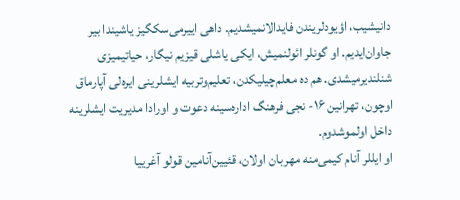دانیشیب، اؤیودلریندن فایدالانمیشدیم. داهی اییرمی‌سکگیز یاشیندا بیر جاوان‌ایدیم. او گونلر ائولنمیش، ایکی یاشلی قیزیم نیگار، حیاتیمیزی شنلندیرمیشدی. هم ده معلم‌چیلیکدن، تعلیم‌و‌تربیه ایشلرینی ایره‌لی آپارماق اوچون، تهرانین ۱۶- نجی فرهنگ اداره‌سینه دعوت و اورادا مدیریت ایشلرینه داخل اولموشدوم.
او ایللر آنام کیمی‌منه مهربان اولان، قئیین‌آنامین قولو آغرییا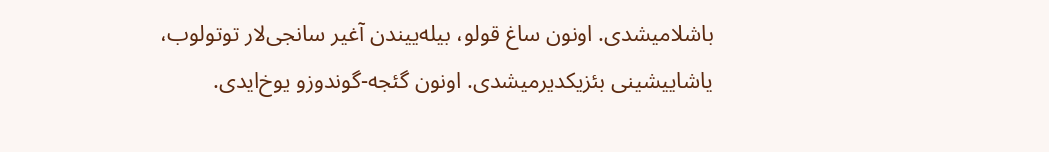باشلامیشدی. اونون ساغ قولو، بیله‌ییندن آغیر سانجی‌لار توتولوب، یاشاییشینی بئزیکدیرمیشدی. اونون گئجه-گوندوزو یوخ‌ایدی.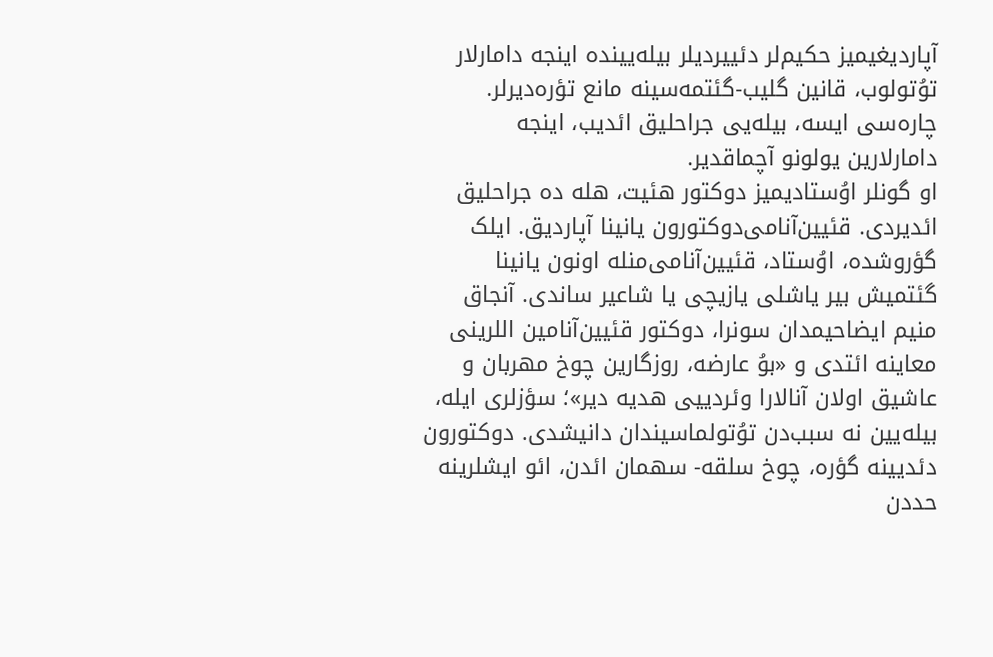آپاردیغیمیز حکیم‌لر دئییردیلر بیله‌یینده اینجه دامارلار توُتولوب، قانین گلیب-گئتمه‌سینه مانع تؤره‌دیرلر. چاره‌سی ایسه، بیله‌یی جراحلیق ائدیب، اینجه دامارلارین یولونو آچماقدیر.
او گونلر اوُستادیمیز دوکتور هئیت، هله ده جراحلیق ائدیردی. قئیین‌آنامی‌دوکتورون یانینا آپاردیق. ایلک گؤروشده، اوُستاد، قئیین‌آنامی‌منله اونون یانینا گئتمیش بیر یاشلی یازیچی یا شاعیر ساندی. آنجاق منیم ایضاحیمدان سونرا، دوکتور قئیین‌آنامین اللرینی معاینه ائتدی و «بوُ عارضه، روزگارین چوخ مهربان و عاشیق اولان آنالارا وئردییی هدیه ‌دیر»؛ سؤزلری ایله، بیله‌یین نه سبب‌دن توُتولماسیندان دانیشدی. دوکتورون دئدیینه گؤره، چوخ سلقه- سهمان ائدن، ائو ایشلرینه حددن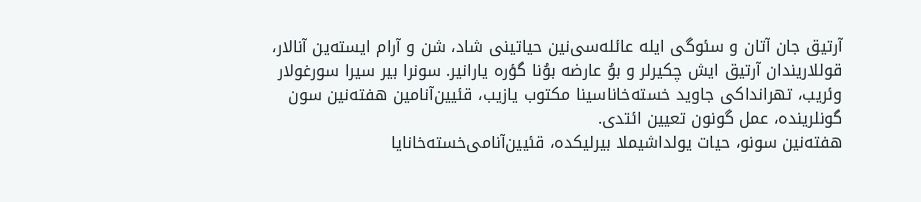آرتیق جان آتان و سئوگی ایله عائله‌سی‌نین حیاتینی شاد، شن و آرام ایسته‌ین آنالار، قوللاریندان آرتیق ایش چکیرلر و بوُ عارضه بوُنا گؤره یارانیر. سونرا بیر سیرا سورغولار وئریب، تهرانداکی جاوید خسته‌خاناسینا مکتوب یازیب، قئیین‌آنامین هفته‌نین سون گونلرینده، عمل گونون تعیین ائتدی.
هفته‌نین سونو، حیات یولداشیملا بیرلیکده، قئیین‌آنامی‌خسته‌خانایا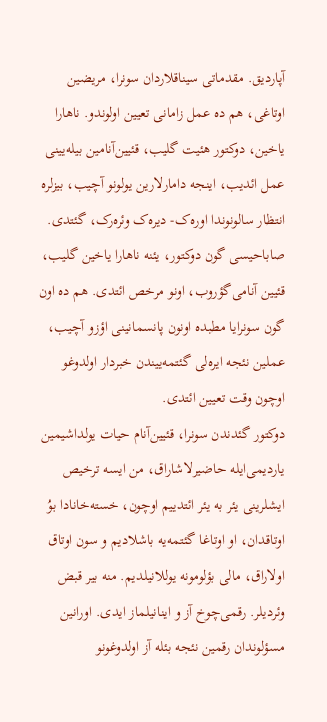آپاردیق. مقدماتی سیناقلاردان سونرا، مریضین اوتاغی، هم ده عمل زامانی تعیین اولوندو. ناهارا یاخین، دوکتور هئیت گلیب، قئیین‌آنامین بیله‌یینی عمل ائدیب، اینجه دامارلارین یولونو آچیب، بیزلره انتظار سالونوندا اوره‌ک- دیره‌ک وئره‌رک، گئتدی.
صاباحیسی گون دوکتور، یئنه ناهارا یاخین گلیب، قئیین آنامی‌گؤروب، اونو مرخص ائتدی. هم ده اون گون سونرایا مطبده اونون پانسمانینی اؤزو آچیب، عملین نئجه ایره‌لی گئتمه‌ییندن خبردار اولدوغو اوچون وقت تعیین ائتدی.
دوکتور گئدندن سونرا، قئیین‌آنام حیات یولداشیمین یاردیمی‌ایله حاضیرلاشاراق، من ایسه ترخیص ایشلرینی یئر به یئر ائتدییم اوچون، خسته‌خانادا بوُ اوتاقدان، او اوتاغا گئتمه‌یه باشلادیم و سون اوتاق اولاراق، مالی بؤلومونه یوللانیلدیم. منه بیر قبض وئردیلر. رقمی‌چوخ آز و اینانیلماز ایدی. اورانین مسؤلوندان رقمین نئجه بئله آز اولدوغونو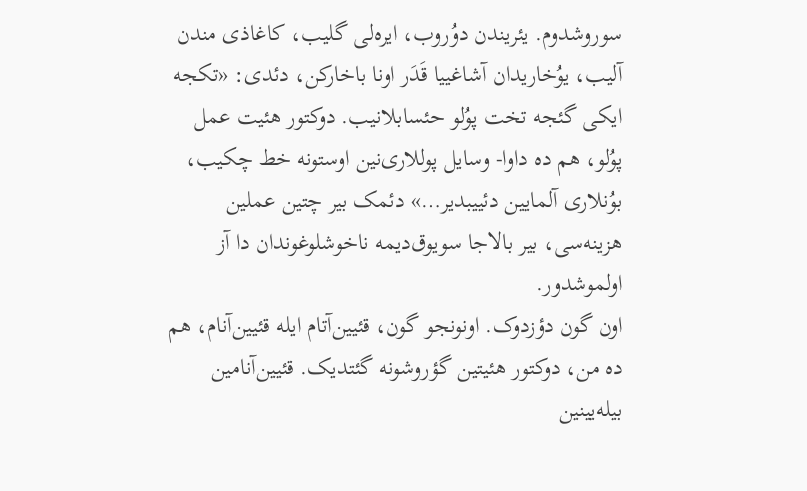سوروشدوم. یئریندن دوُروب، ایره‌لی گلیب، کاغاذی مندن آلیب، یوُخاریدان آشاغییا قَدَر اونا باخارکن، دئدی: «تکجه ایکی گئجه تخت پوُلو حئسابلانیب. دوکتور هئیت عمل پوُلو، هم ده داوا- وسایل پوللاری‌نین اوستونه خط چکیب، بوُنلاری آلمایین دئییبدیر…» دئمک بیر چتین عملین هزینه‌سی، بیر بالاجا سویوق‌دیمه ناخوشلوغوندان دا آز اولموشدور.
اون گون دؤزدوک. اونونجو گون، قئیین‌آتام ایله قئیین‌آنام، هم ده من، دوکتور هئیتین گؤروشونه گئتدیک. قئیین‌آنامین بیله‌یینین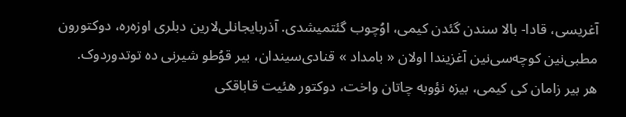آغریسی، قادا- بالا سندن گئدن کیمی، اوُچوب گئتمیشدی. آذربایجانلی‌لارین دبلری اوزه‌ره، دوکتورون مطبی‌نین کوچه‌سی‌نین آغزیندا اولان « بامداد » قنادی‌سیندان، بیر قوُطو شیرنی ده توتدوردوک.
هر بیر زامان کی کیمی، بیزه نؤوبه چاتان واخت، دوکتور هئیت قاباقکی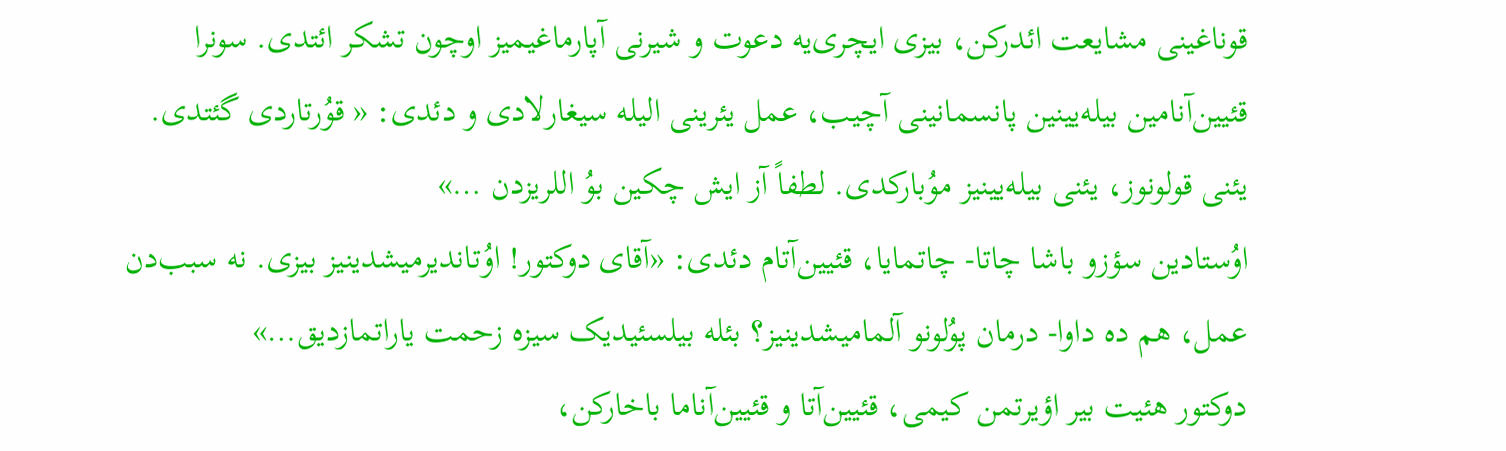قوناغینی مشایعت ائدرکن، بیزی ایچری‌یه دعوت و شیرنی آپارماغیمیز اوچون تشکر ائتدی. سونرا قئیین‌آنامین بیله‌یینین پانسمانینی آچیب، عمل یئرینی الیله سیغارلادی و دئدی: « قوُرتاردی گئتدی. یئنی قولونوز، یئنی بیله‌یینیز موُبارکدی. لطفاً آز ایش چکین بوُ اللریزدن …»
اوُستادین سؤزو باشا چاتا- چاتمایا، قئیین‌آتام دئدی: «آقای دوکتور! اوُتاندیرمیشدینیز بیزی. نه سبب‌دن عمل، هم ده داوا- درمان پوُلونو آلمامیشدینیز؟ بئله بیلسئیدیک سیزه زحمت یاراتمازدیق…»
دوکتور هئیت بیر اؤیرتمن کیمی، قئیین‌آتا و قئیین‌آناما باخارکن،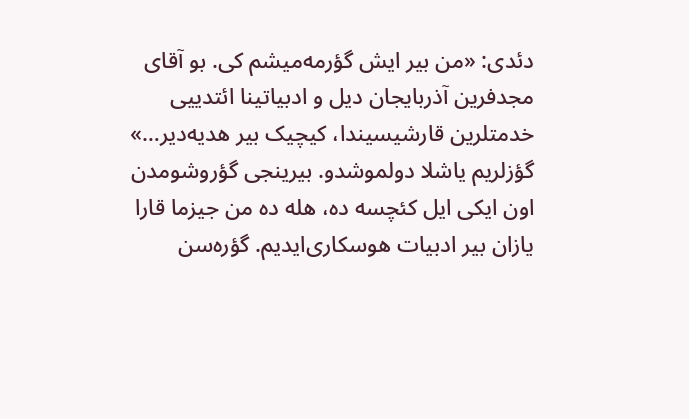دئدی‌: «من بیر ایش گؤرمه‌میشم کی. بو آقای مجدفرین آذربایجان دیل و ادبیاتینا ائتدییی خدمتلرین قارشیسیندا، کیچیک بیر هدیه‌دیر‌…»
گؤزلریم یاشلا دولموشدو. بیرینجی گؤروشومدن اون ایکی ایل کئچسه ده، هله ده من جیزما قارا یازان بیر ادبیات هوسکاری‌ایدیم. گؤره‌سن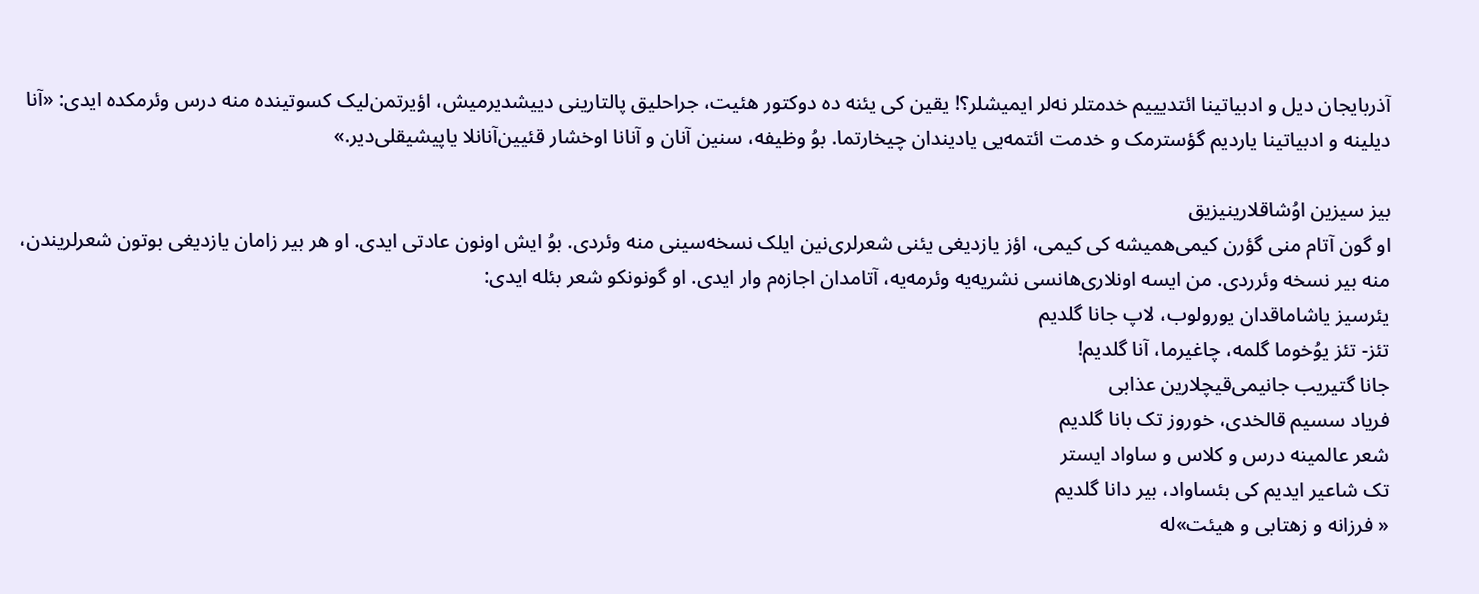آذربایجان دیل و ادبیاتینا ائتدیییم خدمتلر نه‌لر ایمیشلر؟! یقین کی یئنه ده دوکتور هئیت، جراحلیق پالتارینی دییشدیرمیش، اؤیرتمن‌لیک کسوتینده منه درس وئرمکده ایدی: «آنا دیلینه و ادبیاتینا یاردیم گؤسترمک و خدمت ائتمه‌یی یادیندان چیخارتما. بوُ وظیفه، سنین آنان و آنانا اوخشار قئیین‌آنانلا یاپیشیقلی‌دیر.»

بیز سیزین اوُشاقلارینیزیق
او گون آتام منی گؤرن کیمی‌همیشه کی کیمی، اؤز یازدیغی یئنی شعرلری‌نین ایلک نسخه‌سینی منه وئردی. بوُ ایش اونون عادتی ایدی. او هر بیر زامان یازدیغی بوتون شعرلریندن، منه بیر نسخه وئرردی. من ایسه اونلاری‌هانسی نشریه‌یه وئرمه‌یه، آتامدان اجازه‌م وار ایدی. او گونونکو شعر بئله ایدی:
یئرسیز یاشاماقدان یورولوب، لاپ جانا گلدیم
تئز- تئز یوُخوما گلمه، چاغیرما، آنا گلدیم!
جانا گتیریب جانیمی‌قیچلارین عذابی
فریاد سسیم قالخدی، خوروز تک بانا گلدیم
شعر عالمینه درس و کلاس و ساواد ایستر
تک شاعیر ایدیم کی بئساواد، بیر دانا گلدیم
« فرزانه و زهتابی و هیئت»له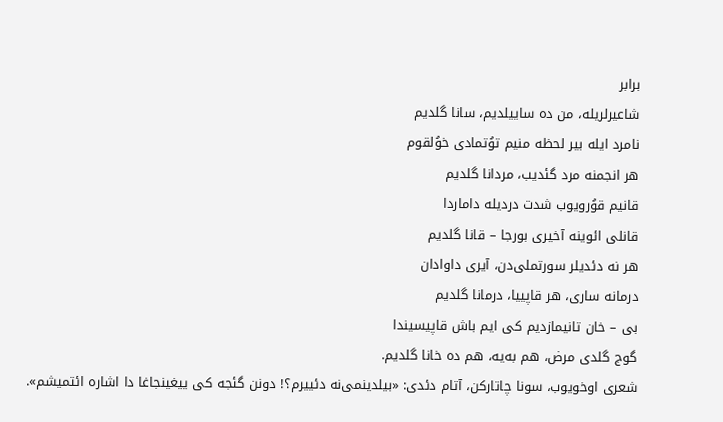برابر
شاعیر‌لریله، من ده ساییلدیم، سانا گلدیم
نامرد ایله بیر لحظه منیم توُتمادی خوُلقوم
هر انجمنه مرد گئدیب، مردانا گلدیم
قانیم قوُرویوب شدت دردیله داماردا
قانلی ائوینه آخیری بورجا – قانا گلدیم
هر نه دئدیلر سورتملی‌دن، آیری داوادان
درمانه ساری، هر قاپییا، درمانا گلدیم
بی – خان تانیمازدیم کی ایم باش قاپیسیندا
گوج گلدی مرض، هم به‌یه، هم ده خانا گلدیم.
شعری اوخویوب، سونا چاتارکن، آتام دئدی: «بیلدینمی‌نه دئییرم؟! دونن گئجه کی ییغینجاغا دا اشاره ائتمیشم».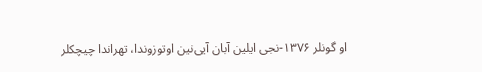او گونلر ۱۳۷۶-نجی ایلین آبان آیی‌نین اوتوزوندا، تهراندا چیچکلر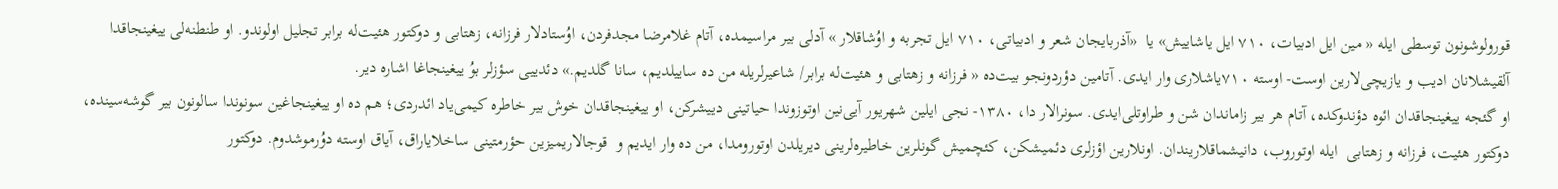قورولوشونون توسطی ایله « مین ایل ادبیات، ۷۱۰ ایل یاشاییش» یا  «آذربایجان شعر و ادبیاتی، ۷۱۰ ایل تجربه و اوُشاقلار » آدلی بیر مراسیمده، آتام غلامرضا مجدفردن، اوُستادلار فرزانه، زهتابی و دوکتور هئیت‌له برابر تجلیل اولوندو. او طنطنه‌لی ییغینجاقدا آلقیشلانان ادیب و یازیچی‌لارین اوست- اوسته ۷۱۰یاشلاری وار ایدی. آتامین دؤردونجو بیت‌ده « فرزانه و زهتابی و هئیت‌له برابر/ شاعیرلریله من ده ساییلدیم، سانا گلدیم.» دئدییی سؤزلر بوُ ییغینجاغا اشاره ‌دیر.
او گئجه ییغینجاقدان ائوه دؤندوکده، آتام هر بیر زاماندان شن و طراوتلی‌ایدی. سونرالار دا، ۱۳۸۰- نجی ایلین شهریور آیی‌نین اوتوزوندا حیاتینی دییشرکن، او ییغینجاقدان خوش بیر خاطره کیمی‌یاد ائدردی؛ هم ده او ییغینجاغین سونوندا سالونون بیر گوشه‌سینده، دوکتور هئیت، فرزانه و زهتابی  ایله اوتوروب، دانیشماقلاریندان. اونلارین اؤزلری دئمیشکن، کئچمیش گونلرین خاطیره‌لرینی دیریلدن اوتورومدا، من ده وار ‌ایدیم و  قوجالاریمیزین حؤرمتینی ساخلایاراق، آیاق اوسته دوُرموشدوم. دوکتور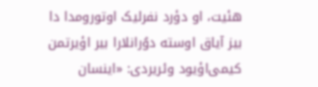هئیت، او دؤرد نفرلیک اوتورومدا دا بیز آیاق اوسته دوُرانلارا بیر اؤیرتمن کیمی‌اؤیود وئریردی: «اینسان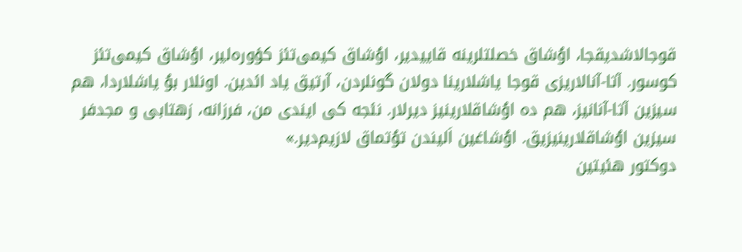قوجالاشدیقجا، اوُشاق خصلتلرینه قاییدیر، اوُشاق کیمی‌تئز کؤوره‌لیر، اوُشاق کیمی‌تئز کوسور. آتا-آنالاریزی قوجا یاشلارینا دولان گونلردن، آرتیق یاد ائدین. اونلار بوُ یاشلاردا، هم سیزین آتا-آنانیز، هم ده اوُشاقلارینیز دیرلار. نئجه کی ایندی من، فرزانه، زهتابی و مجدفر سیزین اوُشاقلارینیزیق. اوُشاغین اَلیندن توُتماق لازیم‌دیر.»
دوکتور هئیتین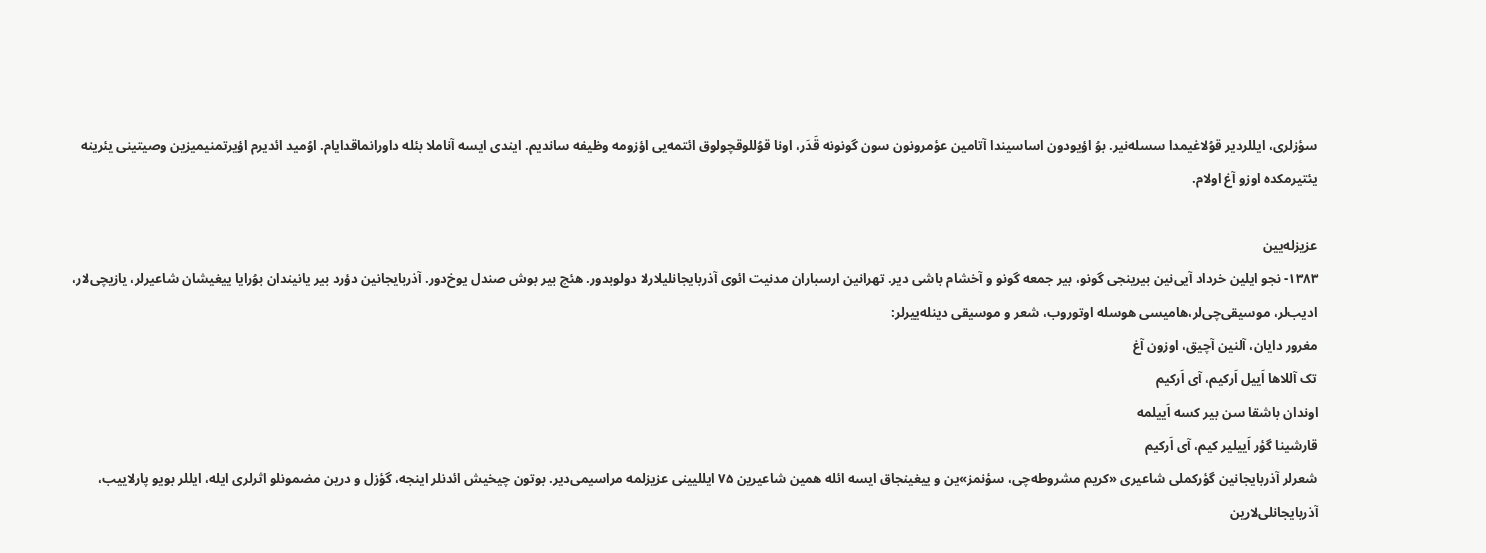سؤزلری، ایللردیر قوُلاغیمدا سسله‌نیر. بوُ اؤیودون اساسیندا آتامین عؤمرونون سون گونونه قَدَر، اونا قوُللوقچولوق ائتمه‌یی اؤزومه وظیفه ساندیم. ایندی ایسه آناملا بئله داورانماقدایام. اوُمید ائدیرم اؤیرتمنیمیزین وصیتینی یئرینه یئتیرمکده اوزو آغ اولام.

عزیزله‌یین
۱۳۸۳- نجو ایلین خرداد آیی‌نین بیرینجی گونو، بیر جمعه گونو و آخشام باشی دیر. تهرانین ارسباران مدنیت ائوی آذربایجانلیلار‌لا دولوبدور. هئچ بیر بوش صندل یوخ‌دور. آذربایجانین دؤرد بیر یانیندان بوُرایا ییغیشان شاعیرلر، یازیچی‌لار، ادیب‌لر، موسیقی‌چی‌لر،‌هامیسی هوسله اوتوروب، شعر و موسیقی دینله‌ییرلر:
مغرور دایان، آلنین آچیق، اوزون آغ
تک آللاها اَییل اَرکیم، آی اَرکیم
اوندان باشقا سن بیر کسه اَییلمه
قارشینا گؤر اَییلیر کیم، آی اَرکیم
شعرلر آذربایجانین گؤرکملی شاعیری «کریم مشروطه‌چی، سؤنمز»ین و ییغینجاق ایسه ائله همین شاعیرین ۷۵ ایللیینی عزیزلمه مراسیمی‌دیر. بوتون چیخیش ائدنلر اینجه، گؤزل و درین مضمونلو اثرلری ایله، ایللر بویو پارلاییب، آذربایجانلی‌لارین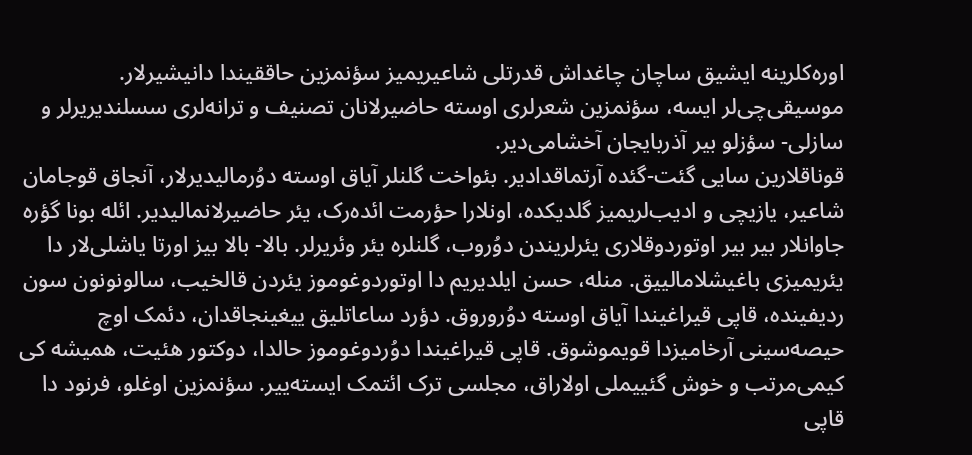اوره‌کلرینه ایشیق ساچان چاغداش قدرتلی شاعیریمیز سؤنمزین حاققیندا دانیشیرلار. موسیقی‌چی‌لر ایسه، سؤنمزین شعرلری اوسته حاضیرلانان تصنیف و ترانه‌لری سسلندیریرلر و سازلی- سؤزلو بیر آذربایجان آخشامی‌دیر.
قوناقلارین سایی گئت-گئده آرتماقدادیر. بئواخت گلنلر آیاق اوسته دوُرمالیدیرلار، آنجاق قوجامان شاعیر، یازیچی و ادیب‌لریمیز گلدیکده، اونلارا حؤرمت ائده‌رک، یئر حاضیرلانمالیدیر. ائله بونا گؤره جاوانلار بیر بیر اوتوردوقلاری یئرلریندن دوُروب، گلنلره یئر وئریرلر. بالا- بالا بیز اورتا یاشلی‌لار دا یئریمیزی باغیشلامالییق. منله، حسن ایلدیریم دا اوتوردوغوموز یئردن قالخیب، سالونونون سون ردیفینده، قاپی قیراغیندا آیاق اوسته دوُروروق. دؤرد ساعاتلیق ییغینجاقدان، دئمک اوچ حیصه‌سینی آرخامیزدا قویموشوق. قاپی قیراغیندا دوُردوغوموز حالدا، دوکتور هئیت، همیشه کی کیمی‌مرتب و خوش گئییملی اولاراق، مجلسی ترک ائتمک ایسته‌ییر. سؤنمزین اوغلو، فرنود دا قاپی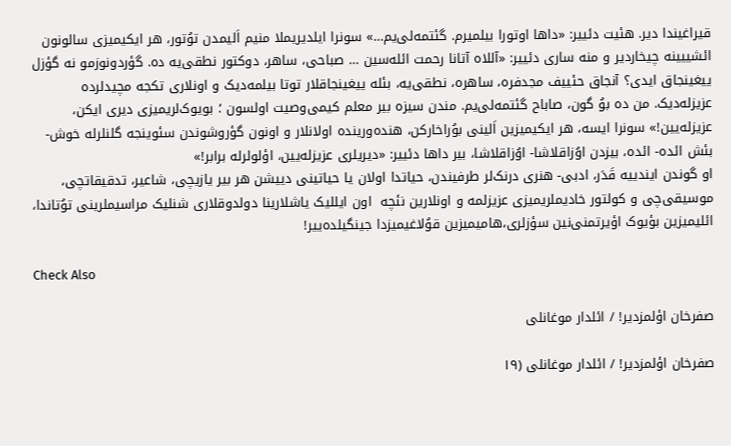قیراغیندا دیر. هئیت دئییر‌: «داها اوتورا بیلمیرم. گئتمه‌لی‌یم…» سونرا ایلدیریملا منیم اَلیمدن توُتور، هر ایکیمیزی سالونون ائشییینه چیخاردیر و منه ساری دئییر: «آللاه آتانا رحمت ائله‌سین … صباحی، ساهر، دوکتور نطقی‌یه ده. گؤردونوزمو نه گؤزل ییغینجاق ایدی؟ آنجاق حئییف مجدفره، ساهره، نطقی‌یه، بئله ییغینجاقلار توتا بیلمه‌دیک و اونلاری تکجه مچیدلرده عزیزله‌دیک. من ده بوُ گون، صاباح گئتمه‌لی‌یم. مندن سیزه بیر معلم کیمی‌وصیت اولسون ؛ بویوک‌لریمیزی دیری ایکن، عزیزله‌یین!» سونرا ایسه، هر ایکیمیزین اَلینی بوُراخارکن، هنده‌ورینده اولانلار و اونون گؤروشوندن سئوینجه گلنلرله خوش- بئش ائده- ائده، بیزدن اوُزاقلاشا- اوُزاقلاشا، بیر داها دئییر: «دیریلری عزیزله‌یین، اؤلولرله برابر!»
او گوندن ایندییه قَدَر، ادبی- هنری درنک‌لر طرفیندن، حیاتدا اولان یا حیاتینی دییشن هر بیر یازیچی، شاعیر، تدقیقاتچی، موسیقی‌چی و کولتور خادیملریمیزی عزیزلمه و اونلارین نئچه  اون ایللیک یاشلارینا دولدوقلاری شنلیک مراسیملرینی توُتاندا، ائلیمیزین بؤیوک اؤیرتمنی‌نین سؤزلری،‌هامیمیزین قوُلاغیمیزدا جینگیلده‌ییر!

Check Also

صفرخان اؤلمزدیر! / ائلدار موغانلی

صفرخان اؤلمزدیر! / ائلدار موغانلی (۱۹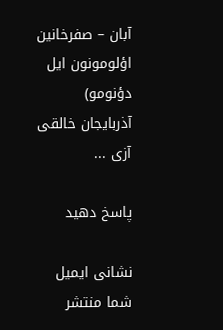آبان – صفرخانین اؤلومونون ایل دؤنومو) آذربایجان خالقی آزی ...

پاسخ دهید

نشانی ایمیل شما منتشر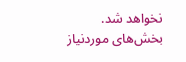نخواهد شد. بخش‌های موردنیاز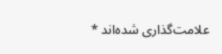علامت‌گذاری شده‌اند *